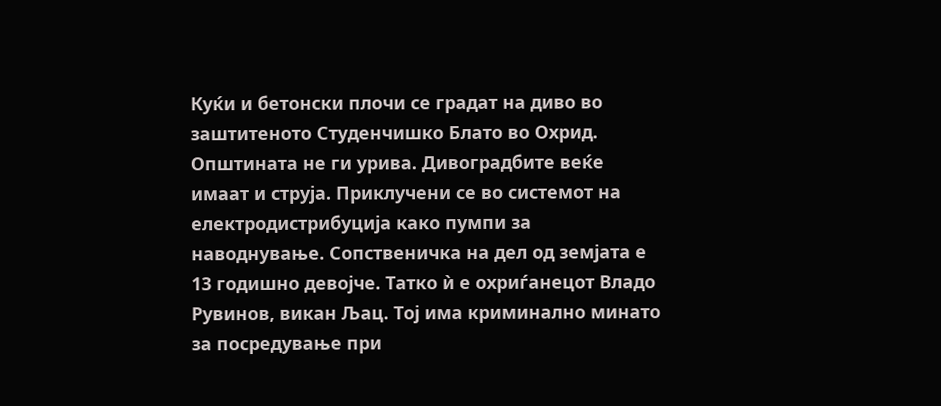Куќи и бетонски плочи се градат на диво во заштитеното Студенчишко Блато во Охрид. Општината не ги урива. Дивоградбите веќе имаат и струја. Приклучени се во системот на електродистрибуција како пумпи за наводнување. Сопственичка на дел од земјата е 13 годишно девојче. Татко ѝ е охриѓанецот Владо Рувинов, викан Љац. Тој има криминално минато за посредување при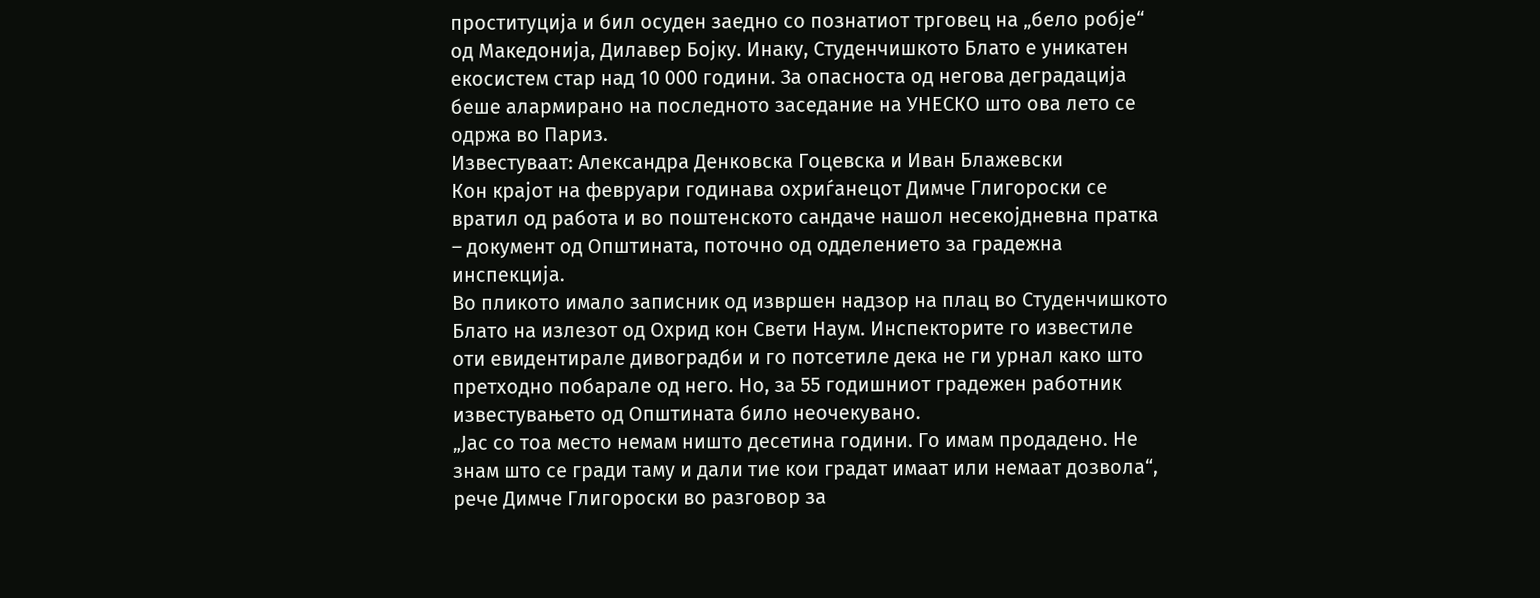проституција и бил осуден заедно со познатиот трговец на „бело робје“ од Македонија, Дилавер Бојку. Инаку, Студенчишкото Блато е уникатен екосистем стар над 10 000 години. За опасноста од негова деградација беше алармирано на последното заседание на УНЕСКО што ова лето се одржа во Париз.
Известуваат: Александра Денковска Гоцевска и Иван Блажевски
Кон крајот на февруари годинава охриѓанецот Димче Глигороски се вратил од работа и во поштенското сандаче нашол несекојдневна пратка – документ од Oпштината, поточно од одделението за градежна инспекција.
Во пликото имало записник од извршен надзор на плац во Студенчишкото Блато на излезот од Охрид кон Свети Наум. Инспекторите го известиле оти евидентирале дивоградби и го потсетиле дека не ги урнал како што претходно побарале од него. Но, за 55 годишниот градежен работник известувањето од Општината било неочекувано.
„Јас со тоа место немам ништо десетина години. Го имам продадено. Не знам што се гради таму и дали тие кои градат имаат или немаат дозвола“, рече Димче Глигороски во разговор за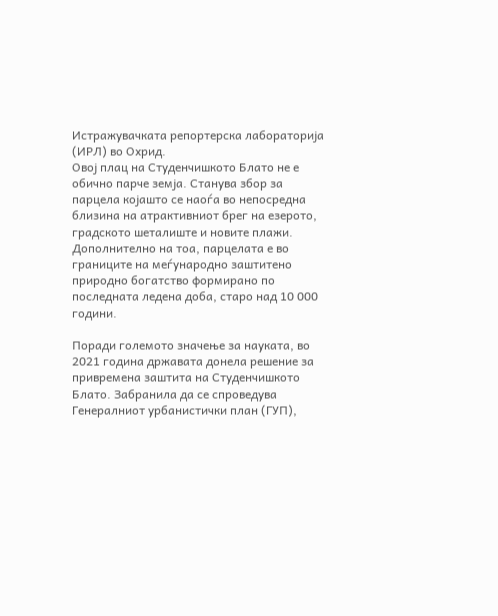Истражувачката репортерска лабораторија (ИРЛ) во Охрид.
Овој плац на Студенчишкото Блато не е обично парче земја. Станува збор за парцела којашто се наоѓа во непосредна близина на атрактивниот брег на езерото, градското шеталиште и новите плажи. Дополнително на тоа, парцелата е во границите на меѓународно заштитено природно богатство формирано по последната ледена доба, старо над 10 000 години.

Поради големото значење за науката, во 2021 година државата донела решение за привремена заштита на Студенчишкото Блато. Забранила да се спроведува Генералниот урбанистички план (ГУП),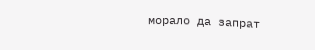морало да запрат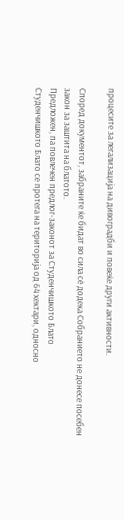процесите за легализација на дивоградби и повеќе други активности.

Според документот, забраните ќе бидат во сила сѐ додека Собранието не донесе посебен закон за заштита на блатото.
Предложен, па повлечен предлог-законот за Студенчишкото Блато
Студенчишкото Блато се протега на територија од 64 хектари, односно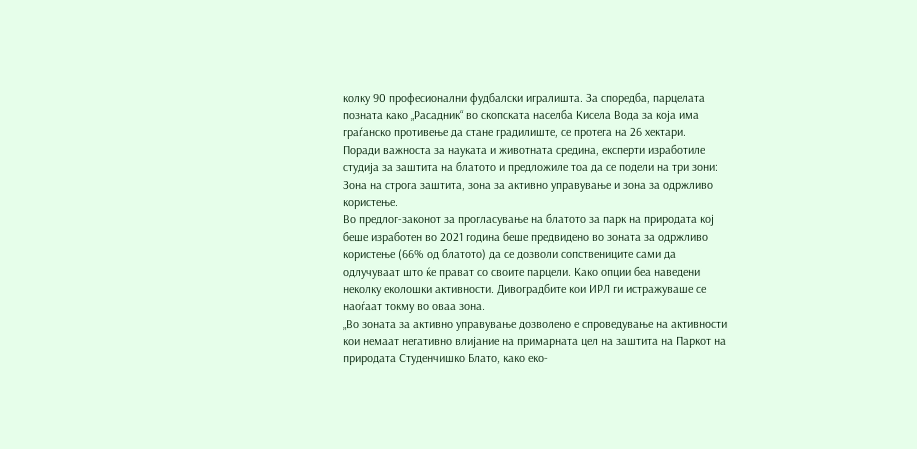колку 90 професионални фудбалски игралишта. За споредба, парцелата позната како „Расадник“ во скопската населба Кисела Вода за која има граѓанско противење да стане градилиште, се протега на 26 хектари.
Поради важноста за науката и животната средина, експерти изработиле студија за заштита на блатото и предложиле тоа да се подели на три зони: Зона на строга заштита, зона за активно управување и зона за одржливо користење.
Во предлог-законот за прогласување на блатото за парк на природата кој беше изработен во 2021 година беше предвидено во зоната за одржливо користење (66% од блатото) да се дозволи сопствениците сами да одлучуваат што ќе прават со своите парцели. Како опции беа наведени неколку еколошки активности. Дивоградбите кои ИРЛ ги истражуваше се наоѓаат токму во оваа зона.
„Во зоната за активно управување дозволено е спроведување на активности кои немаат негативно влијание на примарната цел на заштита на Паркот на природата Студенчишко Блато, како еко-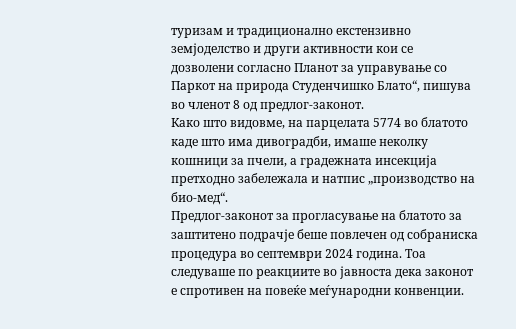туризам и традиционално екстензивно земјоделство и други активности кои се дозволени согласно Планот за управување со Паркот на природа Студенчишко Блато“, пишува во членот 8 од предлог-законот.
Како што видовме, на парцелата 5774 во блатото каде што има дивоградби, имаше неколку кошници за пчели, а градежната инсекција претходно забележала и натпис „производство на био-мед“.
Предлог-законот за прогласување на блатото за заштитено подрачје беше повлечен од собраниска процедура во септември 2024 година. Тоа следуваше по реакциите во јавноста дека законот е спротивен на повеќе меѓународни конвенции.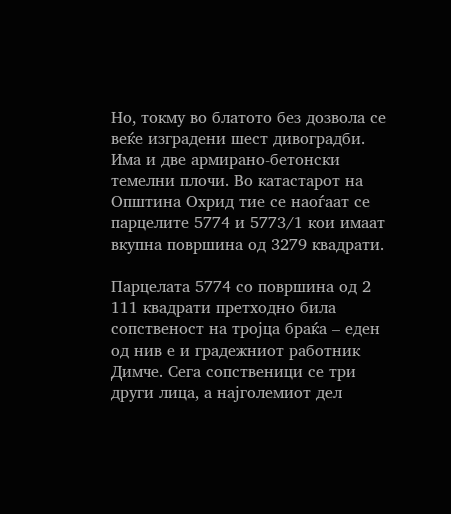Но, токму во блатото без дозвола се веќе изградени шест дивоградби. Има и две армирано-бетонски темелни плочи. Во катастарот на Општина Охрид тие се наоѓаат се парцелите 5774 и 5773/1 кои имаат вкупна површина од 3279 квадрати.

Парцелата 5774 со површина од 2 111 квадрати претходно била сопственост на тројца браќа – еден од нив е и градежниот работник Димче. Сега сопственици се три други лица, а најголемиот дел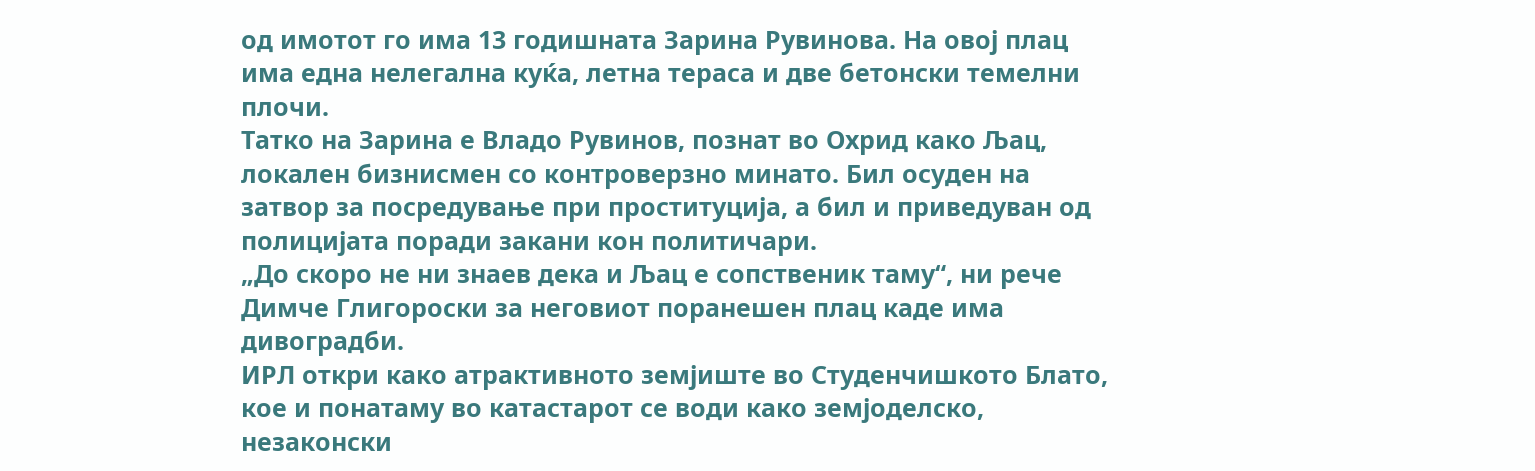од имотот го има 13 годишната Зарина Рувинова. На овој плац има една нелегална куќа, летна тераса и две бетонски темелни плочи.
Татко на Зарина е Владо Рувинов, познат во Охрид како Љац, локален бизнисмен со контроверзно минато. Бил осуден на затвор за посредување при проституција, а бил и приведуван од полицијата поради закани кон политичари.
„До скоро не ни знаев дека и Љац е сопственик таму“, ни рече Димче Глигороски за неговиот поранешен плац каде има дивоградби.
ИРЛ откри како атрактивното земјиште во Студенчишкото Блато, кое и понатаму во катастарот се води како земјоделско, незаконски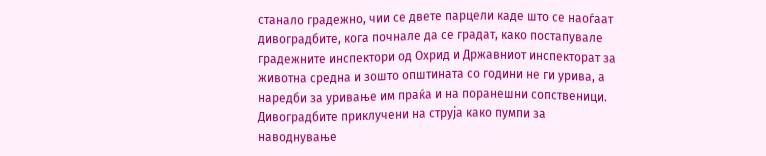станало градежно, чии се двете парцели каде што се наоѓаат дивоградбите, кога почнале да се градат, како постапувале градежните инспектори од Охрид и Државниот инспекторат за животна средна и зошто општината со години не ги урива, а наредби за уривање им праќа и на поранешни сопственици.
Дивоградбите приклучени на струја како пумпи за наводнување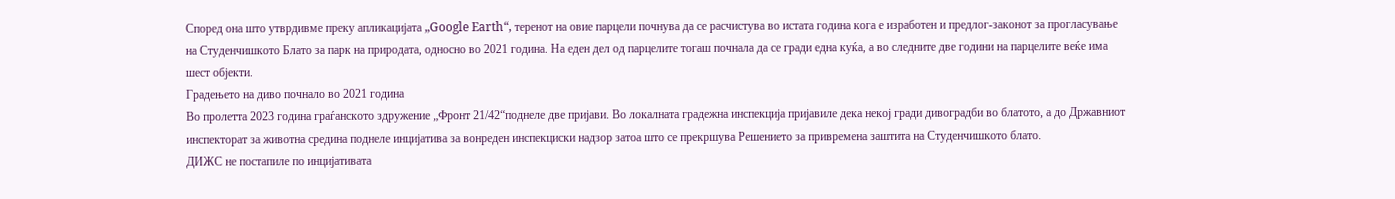Според она што утврдивме преку апликацијата „Google Earth“, теренот на овие парцели почнува да се расчистува во истата година кога е изработен и предлог-законот за прогласување на Студенчишкото Блато за парк на природата, односно во 2021 година. На еден дел од парцелите тогаш почнала да се гради една куќа, а во следните две години на парцелите веќе има шест објекти.
Градењето на диво почнало во 2021 година
Во пролетта 2023 година граѓанското здружение „Фронт 21/42“поднеле две пријави. Во локалната градежна инспекција пријавиле дека некој гради дивоградби во блатото, а до Државниот инспекторат за животна средина поднеле инцијатива за вонреден инспекциски надзор затоа што се прекршува Решението за привремена заштита на Студенчишкото блато.
ДИЖС не постапиле по инцијативата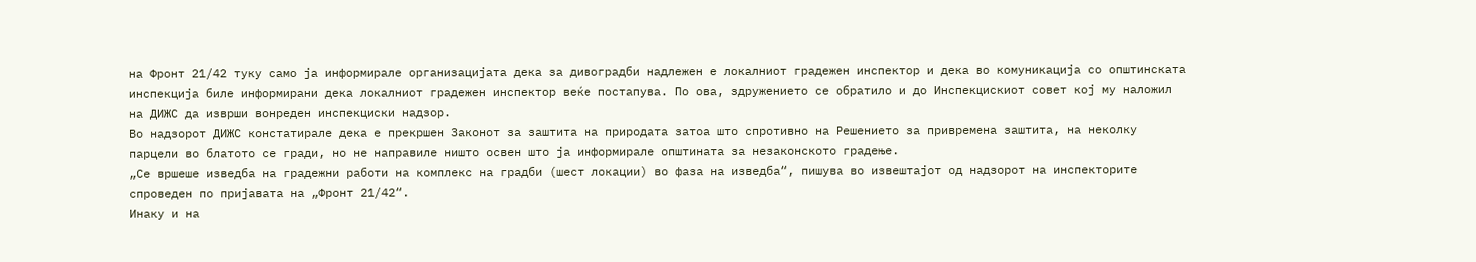на Фронт 21/42 туку само ја информирале организацијата дека за дивоградби надлежен е локалниот градежен инспектор и дека во комуникација со општинската инспекција биле информирани дека локалниот градежен инспектор веќе постапува. По ова, здружението се обратило и до Инспекцискиот совет кој му наложил на ДИЖС да изврши вонреден инспекциски надзор.
Во надзорот ДИЖС констатирале дека е прекршен Законот за заштита на природата затоа што спротивно на Решението за привремена заштита, на неколку парцели во блатото се гради, но не направиле ништо освен што ја информирале општината за незаконското градење.
„Се вршеше изведба на градежни работи на комплекс на градби (шест локации) во фаза на изведба“, пишува во извештајот од надзорот на инспекторите спроведен по пријавата на „Фронт 21/42“.
Инаку и на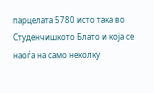парцелата 5780 исто така во Студенчишкото Блато и која се наоѓа на само неколку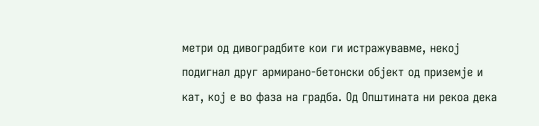метри од дивоградбите кои ги истражувавме, некој подигнал друг армирано-бетонски објект од приземје и кат, кој е во фаза на градба. Од Општината ни рекоа дека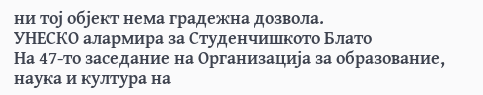ни тој објект нема градежна дозвола.
УНЕСКО алармира за Студенчишкото Блато
На 47-то заседание на Организација за образование, наука и култура на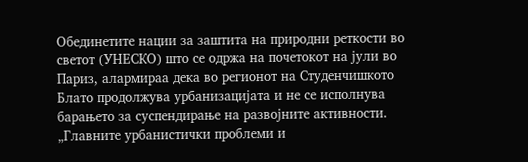Обединетите нации за заштита на природни реткости во светот (УНЕСКО) што се одржа на почетокот на јули во Париз, алармираа дека во регионот на Студенчишкото Блато продолжува урбанизацијата и не се исполнува барањето за суспендирање на развојните активности.
„Главните урбанистички проблеми и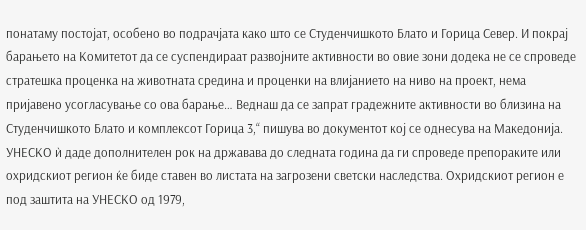понатаму постојат, особено во подрачјата како што се Студенчишкото Блато и Горица Север. И покрај барањето на Комитетот да се суспендираат развојните активности во овие зони додека не се спроведе стратешка проценка на животната средина и проценки на влијанието на ниво на проект, нема пријавено усогласување со ова барање… Веднаш да се запрат градежните активности во близина на Студенчишкото Блато и комплексот Горица 3,“ пишува во документот кој се однесува на Македонија.
УНЕСКО ѝ даде дополнителен рок на државава до следната година да ги спроведе препораките или охридскиот регион ќе биде ставен во листата на загрозени светски наследства. Охридскиот регион е под заштита на УНЕСКО од 1979,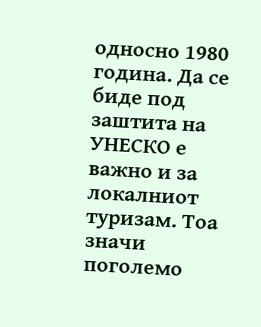односно 1980 година. Да се биде под заштита на УНЕСКО е важно и за локалниот туризам. Тоа значи поголемо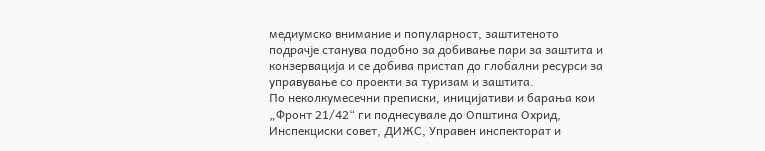медиумско внимание и популарност, заштитеното подрачје станува подобно за добивање пари за заштита и конзервација и се добива пристап до глобални ресурси за управување со проекти за туризам и заштита.
По неколкумесечни преписки, иницијативи и барања кои „Фронт 21/42“ ги поднесувале до Општина Охрид, Инспекциски совет, ДИЖС, Управен инспекторат и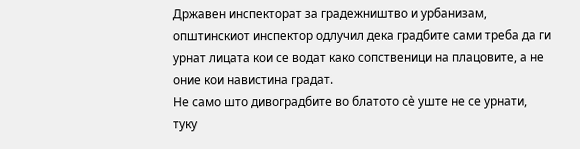Државен инспекторат за градежништво и урбанизам, општинскиот инспектор одлучил дека градбите сами треба да ги урнат лицата кои се водат како сопственици на плацовите, а не оние кои навистина градат.
Не само што дивоградбите во блатото сѐ уште не се урнати, туку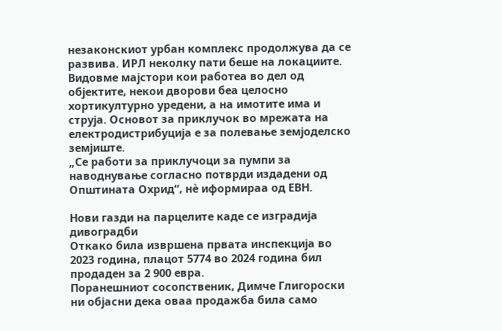незаконскиот урбан комплекс продолжува да се развива. ИРЛ неколку пати беше на локациите. Видовме мајстори кои работеа во дел од објектите, некои дворови беа целосно хортикултурно уредени, а на имотите има и струја. Основот за приклучок во мрежата на електродистрибуција е за полевање земјоделско земјиште.
„Се работи за приклучоци за пумпи за наводнување согласно потврди издадени од Општината Охрид“, нѐ иформираа од ЕВН.

Нови газди на парцелите каде се изградија дивоградби
Откако била извршена првата инспекција во 2023 година, плацот 5774 во 2024 година бил продаден за 2 900 евра.
Поранешниот сосопственик, Димче Глигороски ни објасни дека оваа продажба била само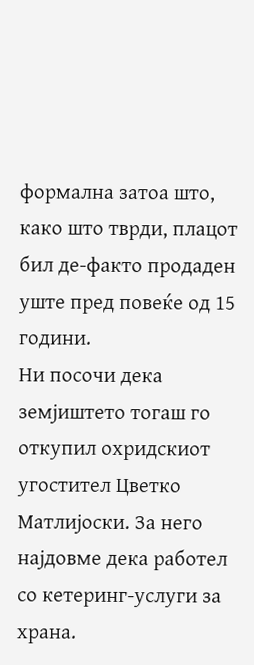формална затоа што, како што тврди, плацот бил де-факто продаден уште пред повеќе од 15 години.
Ни посочи дека земјиштето тогаш го откупил охридскиот угостител Цветко Матлијоски. За него најдовме дека работел со кетеринг-услуги за храна.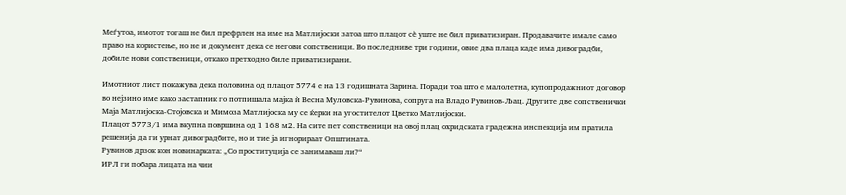Меѓутоа, имотот тогаш не бил префрлен на име на Матлијоски затоа што плацот сѐ уште не бил приватизиран. Продавачите имале само право на користење, но не и документ дека се негови сопственици. Во последниве три години, овие два плаца каде има дивоградби, добиле нови сопственици, откако претходно биле приватизирани.

Имотниот лист покажува дека половина од плацот 5774 е на 13 годишната Зарина. Поради тоа што е малолетна, купопродажниот договор во нејзино име како застапник го потпишала мајка ѝ Весна Муловска-Рувинова, сопруга на Владо Рувинов-Љац. Другите две сопственички Маја Матлијоска-Стојовска и Мимоза Матлијоска му се ќерки на угостителот Цветко Матлијоски.
Плацот 5773/1 има вкупна површина од 1 168 м2. На сите пет сопственици на овој плац охридската градежна инспекција им пратила решенија да ги урнат дивоградбите, но и тие ја игнорираат Општината.
Рувинов дрзок кон новинарката: „Со проституција се занимаваш ли?“
ИРЛ ги побара лицата на чии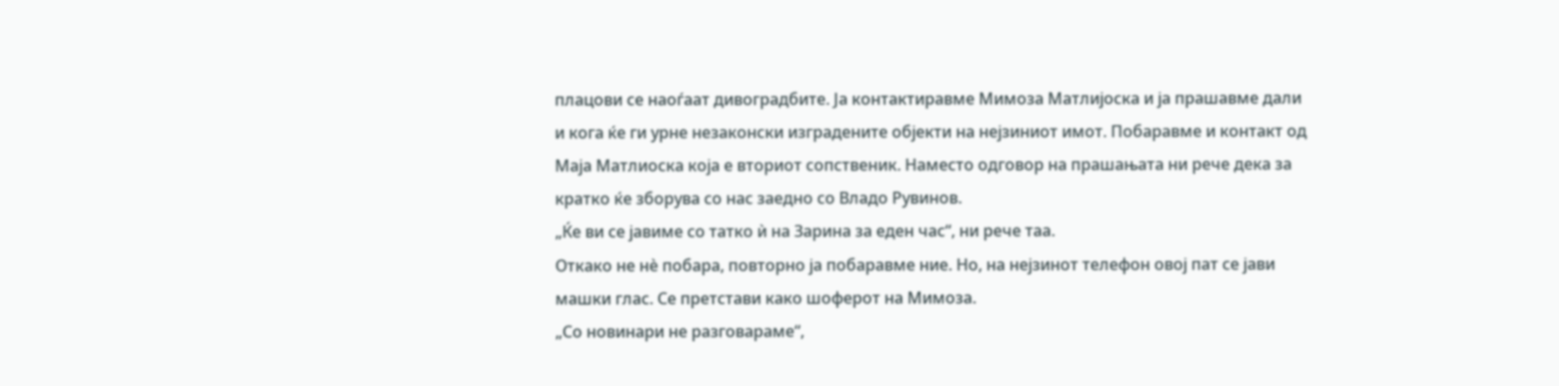плацови се наоѓаат дивоградбите. Ја контактиравме Мимоза Матлијоска и ја прашавме дали и кога ќе ги урне незаконски изградените објекти на нејзиниот имот. Побаравме и контакт од Маја Матлиоска која е вториот сопственик. Наместо одговор на прашањата ни рече дека за кратко ќе зборува со нас заедно со Владо Рувинов.
„Ќе ви се јавиме со татко ѝ на Зарина за еден час“, ни рече таа.
Откако не нѐ побара, повторно ја побаравме ние. Но, на нејзинот телефон овој пат се јави машки глас. Се претстави како шоферот на Мимоза.
„Со новинари не разговараме“,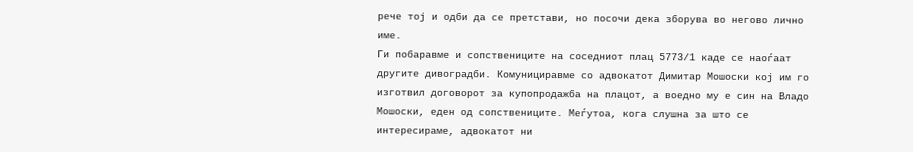рече тој и одби да се претстави, но посочи дека зборува во негово лично име.
Ги побаравме и сопствениците на соседниот плац 5773/1 каде се наоѓаат другите дивоградби. Комунициравме со адвокатот Димитар Мошоски кој им го изготвил договорот за купопродажба на плацот, а воедно му е син на Владо Мошоски, еден од сопствениците. Меѓутоа, кога слушна за што се интересираме, адвокатот ни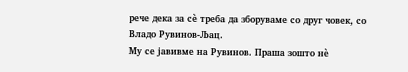рече дека за сѐ треба да зборуваме со друг човек, со Владо Рувинов-Љац.
Му се јавивме на Рувинов. Праша зошто нѐ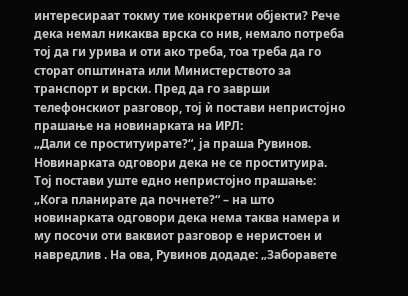интересираат токму тие конкретни објекти? Рече дека немал никаква врска со нив, немало потреба тој да ги урива и оти ако треба, тоа треба да го сторат општината или Министерството за транспорт и врски. Пред да го заврши телефонскиот разговор, тој ѝ постави непристојно прашање на новинарката на ИРЛ:
„Дали се проституирате?“, ја праша Рувинов.
Новинарката одговори дека не се проституира. Тој постави уште едно непристојно прашање: „Кога планирате да почнете?“ – на што новинарката одговори дека нема таква намера и му посочи оти ваквиот разговор е неристоен и навредлив . На ова, Рувинов додаде: „Заборавете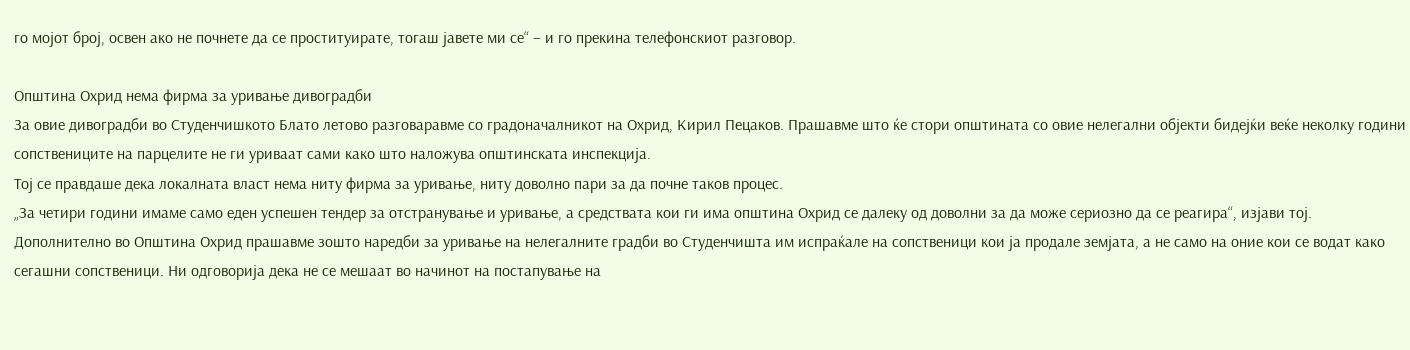го мојот број, освен ако не почнете да се проституирате, тогаш јавете ми се“ – и го прекина телефонскиот разговор.

Општина Охрид нема фирма за уривање дивоградби
За овие дивоградби во Студенчишкото Блато летово разговаравме со градоначалникот на Охрид, Кирил Пецаков. Прашавме што ќе стори општината со овие нелегални објекти бидејќи веќе неколку години сопствениците на парцелите не ги уриваат сами како што наложува општинската инспекција.
Тој се правдаше дека локалната власт нема ниту фирма за уривање, ниту доволно пари за да почне таков процес.
„За четири години имаме само еден успешен тендер за отстранување и уривање, а средствата кои ги има општина Охрид се далеку од доволни за да може сериозно да се реагира“, изјави тој.
Дополнително во Општина Охрид прашавме зошто наредби за уривање на нелегалните градби во Студенчишта им испраќале на сопственици кои ја продале земјата, а не само на оние кои се водат како сегашни сопственици. Ни одговорија дека не се мешаат во начинот на постапување на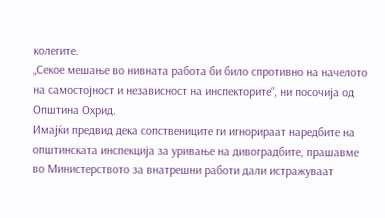колегите.
„Секое мешање во нивната работа би било спротивно на начелото на самостојност и независност на инспекторите“, ни посочија од Општина Охрид.
Имајќи предвид дека сопствениците ги игнорираат наредбите на општинската инспекција за уривање на дивоградбите, прашавме во Министерството за внатрешни работи дали истражуваат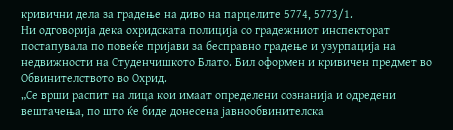кривични дела за градење на диво на парцелите 5774, 5773/1.
Ни одговорија дека охридската полиција со градежниот инспекторат постапувала по повеќе пријави за бесправно градење и узурпација на недвижности на Студенчишкото Блато. Бил оформен и кривичен предмет во Обвинителството во Охрид.
„Се врши распит на лица кои имаат определени сознанија и одредени вештачења, по што ќе биде донесена јавнообвинителска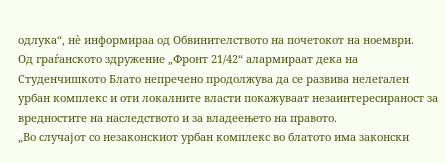одлука“, нѐ информираа од Обвинителството на почетокот на ноември.
Од граѓанското здружение „Фронт 21/42“ алармираат дека на Студенчишкото Блато непречено продолжува да се развива нелегален урбан комплекс и оти локалните власти покажуваат незаинтересираност за вредностите на наследството и за владеењето на правото.
„Во случајот со незаконскиот урбан комплекс во блатото има законски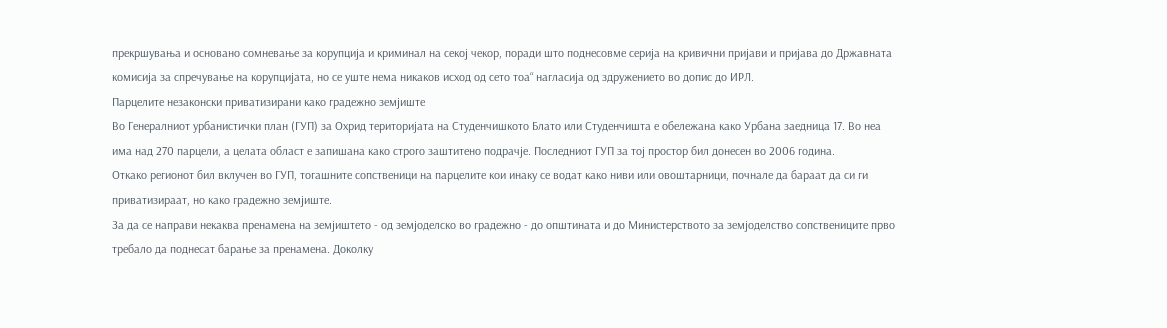прекршувања и основано сомневање за корупција и криминал на секој чекор, поради што поднесовме серија на кривични пријави и пријава до Државната комисија за спречување на корупцијата, но се уште нема никаков исход од сето тоа“ нагласија од здружението во допис до ИРЛ.
Парцелите незаконски приватизирани како градежно земјиште
Во Генералниот урбанистички план (ГУП) за Охрид територијата на Студенчишкото Блато или Студенчишта е обележана како Урбана заедница 17. Во неа има над 270 парцели, а целата област е запишана како строго заштитено подрачје. Последниот ГУП за тој простор бил донесен во 2006 година.
Откако регионот бил вклучен во ГУП, тогашните сопственици на парцелите кои инаку се водат како ниви или овоштарници, почнале да бараат да си ги приватизираат, но како градежно земјиште.
За да се направи некаква пренамена на земјиштето - од земјоделско во градежно - до општината и до Министерството за земјоделство сопствениците прво требало да поднесат барање за пренамена. Доколку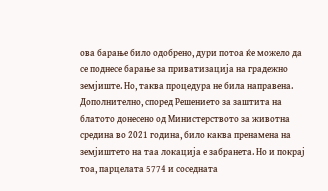ова барање било одобрено, дури потоа ќе можело да се поднесе барање за приватизација на градежно земјиште. Но, таква процедура не била направена.
Дополнително, според Решението за заштита на блатото донесено од Министерството за животна средина во 2021 година, било каква пренамена на земјиштето на таа локација е забранета. Но и покрај тоа, парцелата 5774 и соседната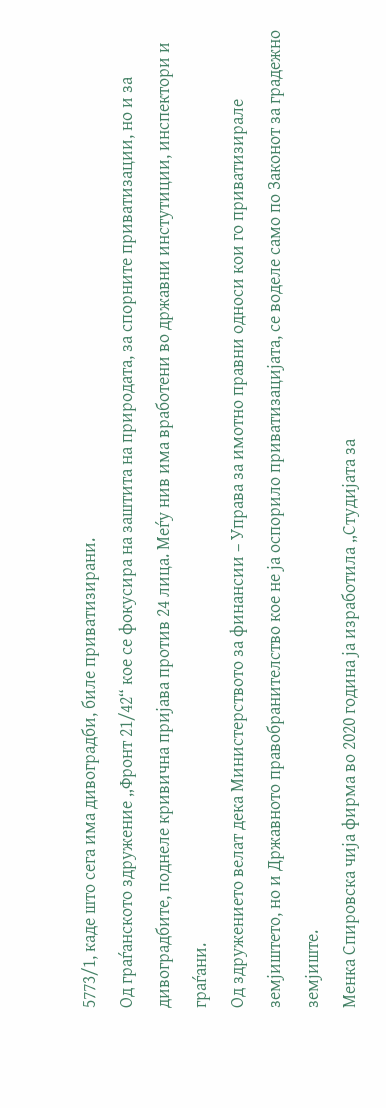5773/1, каде што сега има дивоградби, биле приватизирани.
Од граѓанското здружение „Фронт 21/42“ кое се фокусира на заштита на природата, за спорните приватизации, но и за дивоградбите, поднеле кривична пријава против 24 лица. Меѓу нив има вработени во државни инстутиции, инспектори и граѓани.
Од здружението велат дека Министерството за финансии – Управа за имотно правни односи кои го приватизирале земјиштето, но и Државното правобранителство кое не ја оспорило приватизацијата, се воделе само по Законот за градежно земјиште.
Менка Спировска чија фирма во 2020 година ја изработила „Студијата за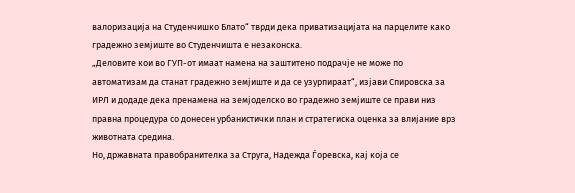валоризација на Студенчишко Блато“ тврди дека приватизацијата на парцелите како градежно земјиште во Студенчишта е незаконска.
„Деловите кои во ГУП-от имаат намена на заштитено подрачје не може по автоматизам да станат градежно земјиште и да се узурпираат“, изјави Спировска за ИРЛ и додаде дека пренамена на земјоделско во градежно земјиште се прави низ правна процедура со донесен урбанистички план и стратегиска оценка за влијание врз животната средина.
Но, државната правобранителка за Струга, Надежда Ѓоревска, кај која се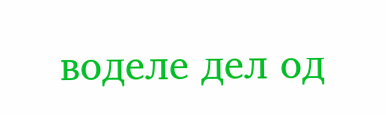воделе дел од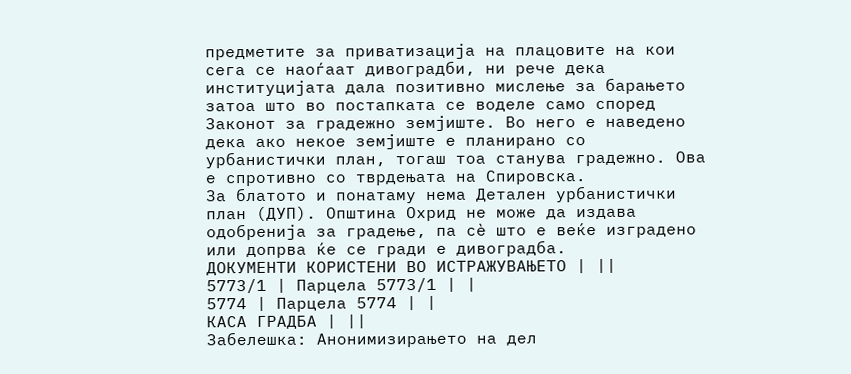предметите за приватизација на плацовите на кои сега се наоѓаат дивоградби, ни рече дека институцијата дала позитивно мислење за барањето затоа што во постапката се воделе само според Законот за градежно земјиште. Во него е наведено дека ако некое земјиште е планирано со урбанистички план, тогаш тоа станува градежно. Ова е спротивно со тврдењата на Спировска.
За блатото и понатаму нема Детален урбанистички план (ДУП). Општина Охрид не може да издава одобренија за градење, па сѐ што е веќе изградено или допрва ќе се гради е дивоградба.
ДОКУМЕНТИ КОРИСТЕНИ ВО ИСТРАЖУВАЊЕТО | ||
5773/1 | Парцела 5773/1 | |
5774 | Парцела 5774 | |
КАСА ГРАДБА | ||
Забелешка: Анонимизирањето на дел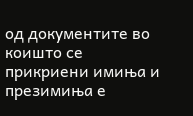од документите во коишто се прикриени имиња и презимиња е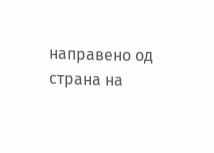направено од страна на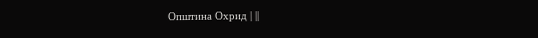Општина Охрид | ||